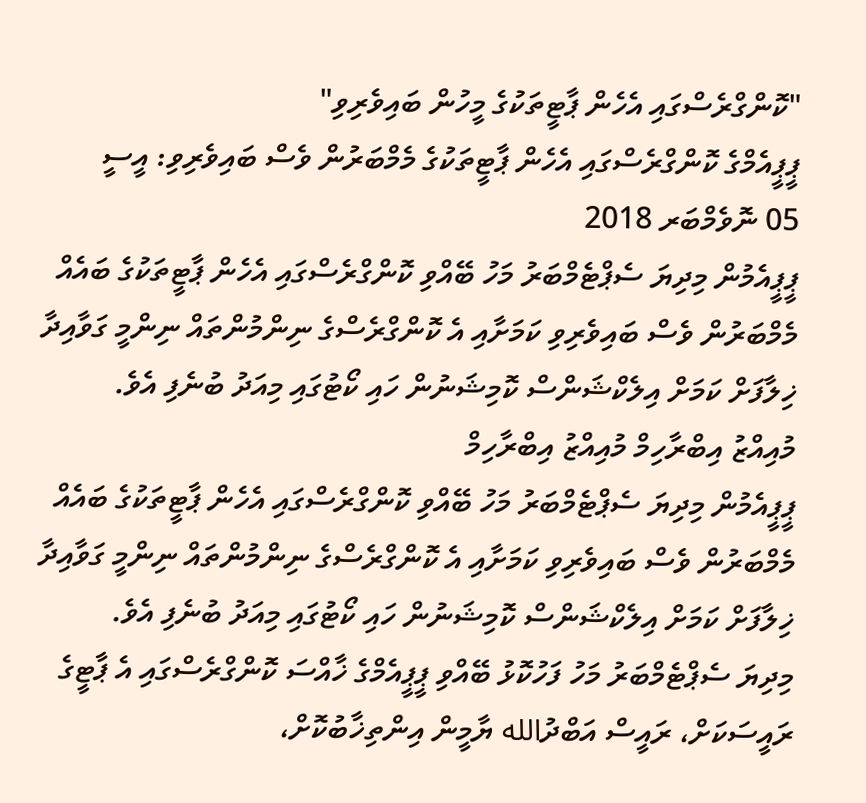"ކޮންގްރެސްގައި އެހެން ޕާޓީތަކުގެ މީހުން ބައިވެރިވި"
ޕީޕީއެމްގެ ކޮންގްރެސްގައި އެހެން ޕާޓީތަކުގެ މެމްބަރުން ވެސް ބައިވެރިވި: އީސީ
05 ނޮވެމްބަރ 2018
ޕީޕީއެމުން މިދިޔަ ސެޕްޓެމްބަރު މަހު ބޭއްވި ކޮންގްރެސްގައި އެހެން ޕާޓީތަކުގެ ބައެއް މެމްބަރުން ވެސް ބައިވެރިވި ކަމަށާއި އެ ކޮންގްރެސްގެ ނިންމުންތައް ނިންމީ ގަވާއިދާ ޚިލާފަށް ކަމަށް އިލެކްޝަންސް ކޮމިޝަނުން ހައި ކޯޓުގައި މިއަދު ބުނެފި އެވެ.
މުއިއްޒު އިބްރާހިމް މުއިއްޒު އިބްރާހިމް
ޕީޕީއެމުން މިދިޔަ ސެޕްޓެމްބަރު މަހު ބޭއްވި ކޮންގްރެސްގައި އެހެން ޕާޓީތަކުގެ ބައެއް މެމްބަރުން ވެސް ބައިވެރިވި ކަމަށާއި އެ ކޮންގްރެސްގެ ނިންމުންތައް ނިންމީ ގަވާއިދާ ޚިލާފަށް ކަމަށް އިލެކްޝަންސް ކޮމިޝަނުން ހައި ކޯޓުގައި މިއަދު ބުނެފި އެވެ.
މިދިޔަ ސެޕްޓެމްބަރު މަހު ފަހުކޮޅު ބޭއްވި ޕީޕީއެމްގެ ޚާއްސަ ކޮންގްރެސްގައި އެ ޕާޓީގެ ރައީސަކަށް، ރައީސް އަބްދުالله ޔާމީން އިންތިޚާބުކޮށް،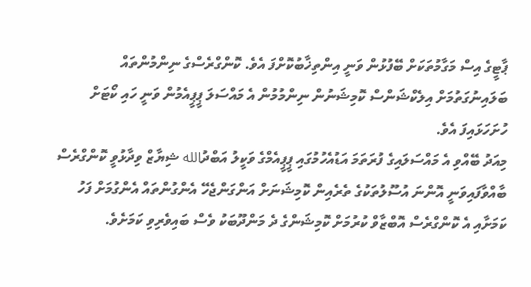ޕާޓީގެ އިސް މަގާމުތަކަށް ބޭފުޅުން ވަނީ އިންތިޚާބުކޮށްފަ އެވެ. ކޮންގްރެސްގެ ނިންމުންތައް ބަލައިނުގަތުމަށް އިލެކްޝަންސް ކޮމިޝަނުން ނިންމުމުން އެ މައްސަލަ ޕީޕީއެމުން ވަނީ ހައި ކޯޓަށް ހުށަހަޅައިފަ އެވެ.
މިއަދު ބޭއްވި އެ މައްސަލައިގެ ފުރަތަމަ އަޑުއެހުމުގައި ޕީޕީއެމްގެ ވަކީލު އަބްދުالله ޝިޔާޒް ވިދާޅުވީ ކޮންގްރެސް ބާއްވާފައިވަނީ އޮންނަ އުސޫލުތަކުގެ ތެރެއިން ކޮމިޝަނަށް އަންގަންޖެހޭ އެންގުންތައް އެންގުމަށް ފަހު ކަމަށާއި އެ ކޮންގްރެސް އޮބްޒާވް ކުރުމަށް ކޮމިޝަންގެ ދެ މަންދޫބަކު ވެސް ބައިވެރިވި ކަމަށެވެ.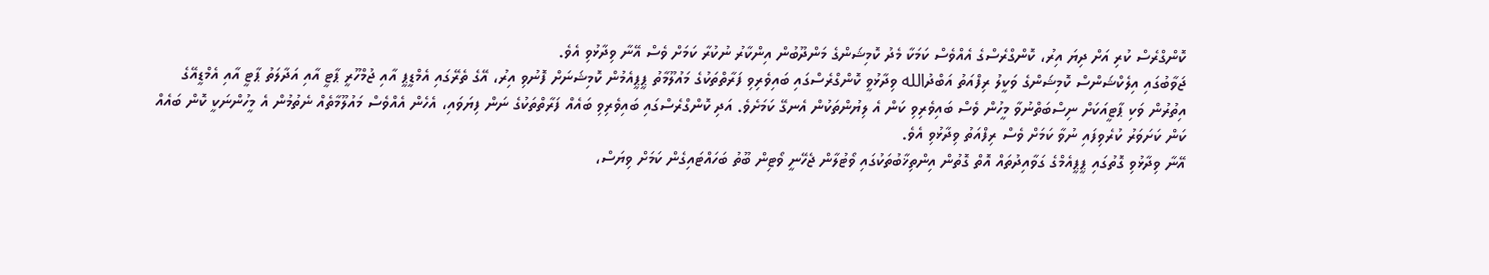ކޮންގްރެސް ކުރި އަށް ދިޔަ އިރު، ކޮންގްރެސްގެ އެއްވެސް ކަމަކާ މެދު ކޮމިޝަންގެ މަންދޫބުން އިންކާރު ނުކުރާ ކަމަށް ވެސް އޭނާ ވިދާޅުވި އެވެ.
ޖަވާބުގައި އިލެކްޝަންސް ކޮމިޝަންގެ ވަކީލު ރިފްއަތު އަބްދުالله ވިދާޅުވީ ކޮންގްރެސްގައި ބައިވެރިވި ފަރާތްތަކުގެ މައުލޫމާތު ޕީޕީއެމުން ކޮމިޝަނަށް ފޮނުވި އިރު، އޭގެ ތެރޭގައި އެމްޑީޕީ އާއި ޖުމްހޫރީ ޕާޓީ އާއި އަދާލަތު ޕާޓީ އާއި އެމްޑީއޭގެ އިތުރުން ވަކި ޕާޓީއަކަށް ނިސްބަތްނުވާ މީހުން ވެސް ބައިވެރިވި ކަން އެ ލިޔުންތަކުން އެނގޭ ކަމަށެވެ. އަދި ކޮންގްރެސްގައި ބައިވެރިވި ބައެއް ފަރާތްތަކުގެ ނަން ފިޔަވައި، އެހެން އެއްވެސް މައުލޫމާތެއް ނެތުމުން އެ މީހުންނަކީ ކޮން ބައެއް ކަން ކަށަވަރު ކުރެވިފައި ނުވާ ކަމަށް ވެސް ރިފްއަތު ވިދާޅުވި އެވެ.
އޭނާ ވިދާޅުވި ގޮތުގައި ޕީޕީއެމްގެ ގަވާއިދުތައް އޮތް ގޮތުން އިންތިޚާބުތަކުގައި ވޯޓުލާން ޖެހޭނީ ވޯޓިން ބޫތު ބަހައްޓައިގެން ކަމަށް ވިޔަސް،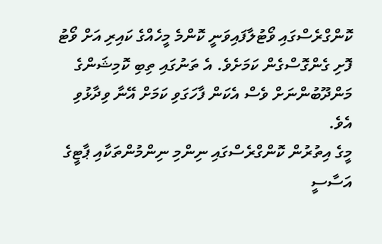ކޮންގްރެސްގައި ވޯޓުލާފައިވަނީ ކޮންމެ މީހެއްގެ ކައިރި އަށް ވޯޓު ފޮށި ގެންގޮސްގެން ކަމަށެވެ. އެ ތަނުގައި ތިބި ކޮމިޝަންގެ މަންދޫބުންނަށް ވެސް އެކަން ފާހަގަވި ކަމަށް އޭނާ ވިދާޅުވި އެވެ.
މީގެ އިތުރުން ކޮންގްރެސްގައި ނިންމި ނިންމުންތަކާއި ޕާޓީގެ އަސާސީ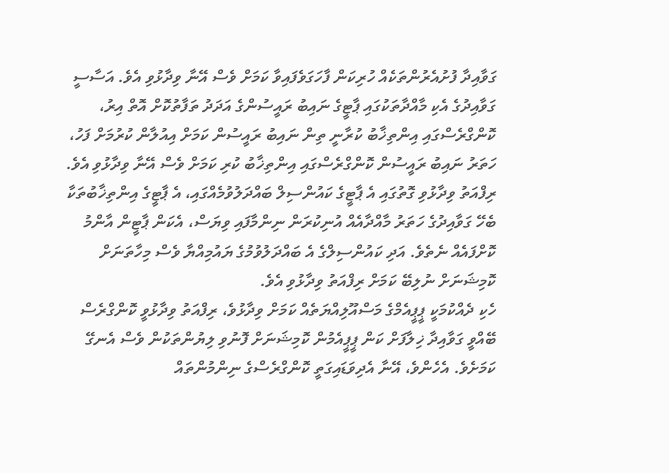ގަވާއިދާ ފުށުއެރުންތަކެއް ހުރިކަން ފާހަގަވެފައިވާ ކަމަށް ވެސް އޭނާ ވިދާޅުވި އެވެ. އަސާސީ ގަވާއިދުގެ އެކި މާއްދާތަކުގައި ޕާޓީގެ ނައިބު ރައީސުންގެ އަދަދު ތަފާތުކޮށް އޮތް އިރު، ކޮންގްރެސްގައި އިންތިޚާބު ކުރާނީ ތިން ނައިބު ރައީސުން ކަމަށް އިއުލާން ކުރުމަށް ފަހު، ހަތަރު ނައިބު ރައީސުން ކޮންގްރެސްގައި އިންތިޚާބު ކުރި ކަމަށް ވެސް އޭނާ ވިދާޅުވި އެވެ.
ރިފްއަތު ވިދާޅުވި ގޮތުގައި އެ ޕާޓީގެ ކައުންސިލް ބައްދަލުވުމެއްގައި، އެ ޕާޓީގެ އިންތިޚާބުތަކާ ބެހޭ ގަވާއިދުގެ ހަތަރު މާއްދާއެއް އުނިކުރަން ނިންމާފައި ވިޔަސް، އެކަން ޕާޓީން އާންމު ކޮށްފައެއް ނެތެވެ. އަދި ކައުންސިލްގެ އެ ބައްދަލުވުމުގެ ޔައުމިއްޔާ ވެސް މިހާތަނަށް ކޮމިޝަނަށް ނުލިބޭ ކަމަށް ރިފްއަތު ވިދާޅުވި އެވެ.
ހެކި ދެއްކުމަކީ ޕީޕީއެމްގެ މަސްއޫލިއްޔަތެއް ކަމަށް ވިދާޅުވެ، ރިފްއަތު ވިދާޅުވީ ކޮންގްރެސް ބޭއްވީ ގަވާއިދާ ޚިލާފަށް ކަން ޕީޕީއެމުން ކޮމިޝަނަށް ފޮނުވި ލިޔުންތަކުން ވެސް އެނގޭ ކަމަށެވެ. އެހެންވެ، އޭނާ އެދިވަޑައިގަތީ ކޮންގްރެސްގެ ނިންމުންތައް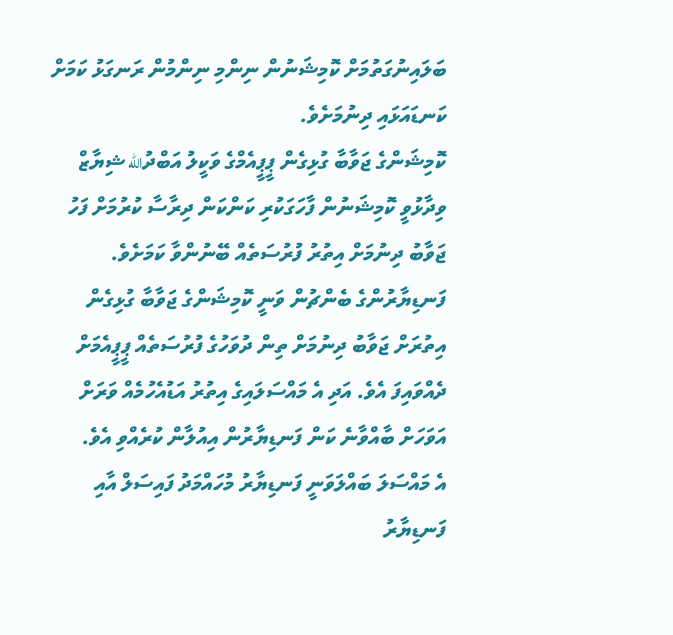ބަލައިނުގަތުމަށް ކޮމިޝަނުން ނިންމި ނިންމުން ރަނގަޅު ކަމަށް ކަނޑައަޅައި ދިނުމަށެވެ.
ކޮމިޝަންގެ ޖަވާބާ ގުޅިގެން ޕީޕީއެމްގެ ވަކީލު އަބްދުالله ޝިޔާޒް ވިދާޅުވީ ކޮމިޝަނުން ފާހަގަކުރި ކަންކަން ދިރާސާ ކުރުމަށް ފަހު ޖަވާބު ދިނުމަށް އިތުރު ފުރުސަތެއް ބޭނުންވާ ކަމަށެވެ.
ފަނޑިޔާރުންގެ ބެންޗުން ވަނީ ކޮމިޝަންގެ ޖަވާބާ ގުޅިގެން އިތުރަށް ޖަވާބު ދިނުމަށް ތިން ދުވަހުގެ ފުރުސަތެއް ޕީޕީއެމަށް ދެއްވައިފަ އެވެ. އަދި އެ މައްސަލައިގެ އިތުރު އަޑުއެހުމެއް ވަރަށް އަވަހަށް ބާއްވާނެ ކަން ފަނޑިޔާރުން އިއުލާން ކުރެއްވި އެވެ.
އެ މައްސަލަ ބައްލަވަނީ ފަނޑިޔާރު މުހައްމަދު ފައިސަލް އާއި ފަނޑިޔާރު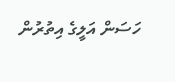ހަސަން އަލީގެ އިތުރުން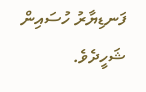ފަނޑިޔާރު ހުސައިން ޝަހީދެވެ.